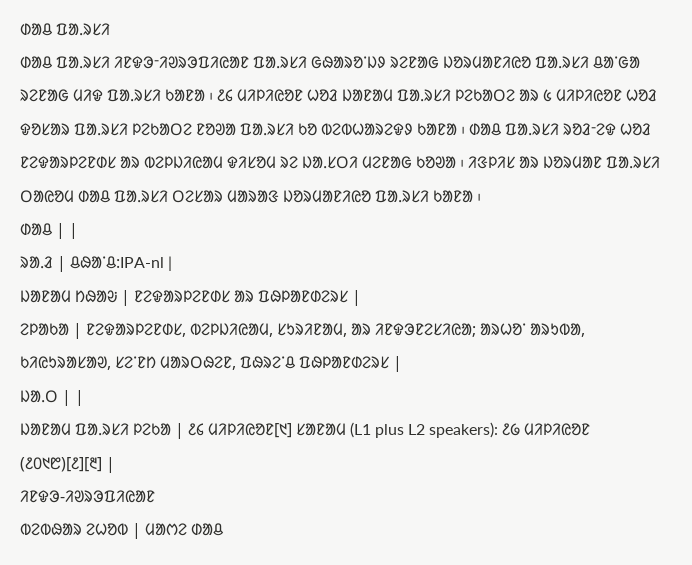ᱰᱟᱪ ᱯᱟᱹᱨᱥᱤ
ᱰᱟᱪ ᱯᱟᱹᱨᱥᱤ ᱤᱱᱫᱳᱼᱤᱣᱨᱳᱯᱤᱭᱟᱱ ᱯᱟᱹᱨᱥᱤ ᱜᱷᱟᱨᱚᱸᱡᱽ ᱨᱮᱱᱟᱜ ᱡᱚᱨᱢᱟᱱᱤᱭᱚ ᱯᱟᱹᱨᱥᱤ ᱪᱟᱸᱜᱟ ᱨᱮᱱᱟᱜ ᱢᱤᱫ ᱯᱟᱹᱨᱥᱤ ᱠᱟᱱᱟ ᱾ ᱒᱔ ᱢᱤᱞᱤᱭᱚᱱ ᱦᱚᱲ ᱡᱟᱱᱟᱢ ᱯᱟᱹᱨᱥᱤ ᱞᱮᱠᱟᱛᱮ ᱟᱨ ᱕ ᱢᱤᱞᱤᱭᱚᱱ ᱦᱚᱲ ᱫᱚᱥᱟᱨ ᱯᱟᱹᱨᱥᱤ ᱞᱮᱠᱟᱛᱮ ᱱᱚᱣᱟ ᱯᱟᱹᱨᱥᱤ ᱠᱚ ᱵᱮᱵᱦᱟᱨᱮᱫᱽ ᱠᱟᱱᱟ ᱾ ᱰᱟᱪ ᱯᱟᱹᱨᱥᱤ ᱨᱚᱲᱼᱮᱫ ᱦᱚᱲ ᱱᱮᱫᱟᱨᱞᱮᱱᱰᱥ ᱟᱨ ᱵᱮᱞᱡᱤᱭᱟᱢ ᱫᱤᱥᱚᱢ ᱨᱮ ᱡᱟᱹᱥᱛᱤ ᱢᱮᱱᱟᱜ ᱠᱚᱣᱟ ᱾ ᱤᱝᱞᱤᱥ ᱟᱨ ᱡᱚᱨᱢᱟᱱ ᱯᱟᱹᱨᱥᱤ ᱛᱟᱭᱚᱢ ᱰᱟᱪ ᱯᱟᱹᱨᱥᱤ ᱛᱮᱥᱟᱨ ᱢᱟᱨᱟᱝ ᱡᱚᱨᱢᱟᱱᱤᱭᱚ ᱯᱟᱹᱨᱥᱤ ᱠᱟᱱᱟ ᱾
ᱰᱟᱪ | |
ᱨᱟᱹᱲ | ᱪᱷᱟᱸᱪ:IPA-nl |
ᱡᱟᱱᱟᱢ ᱴᱷᱟᱶ | ᱱᱮᱫᱟᱨᱞᱮᱱᱰᱥ ᱟᱨ ᱯᱷᱞᱟᱱᱰᱮᱨᱥ |
ᱮᱞᱟᱠᱟ | ᱱᱮᱫᱟᱨᱞᱮᱱᱰᱥ, ᱵᱮᱞᱡᱤᱭᱟᱢ, ᱥᱩᱨᱤᱱᱟᱢ, ᱟᱨ ᱤᱱᱫᱳᱱᱮᱥᱤᱭᱟ; ᱟᱨᱦᱚᱸ ᱟᱨᱩᱵᱟ, ᱠᱤᱭᱩᱨᱟᱥᱟᱣ, ᱥᱮᱸᱱᱴ ᱢᱟᱨᱛᱷᱮᱱ, ᱯᱷᱨᱮᱸᱪ ᱯᱷᱞᱟᱱᱰᱮᱨᱥ |
ᱡᱟᱹᱛ | |
ᱡᱟᱱᱟᱢ ᱯᱟᱹᱨᱥᱤ ᱞᱮᱠᱟ | ᱒᱔ ᱢᱤᱞᱤᱭᱚᱱ[᱑] ᱥᱟᱱᱟᱢ (L1 plus L2 speakers): ᱒᱙ ᱢᱤᱞᱤᱭᱚᱱ (᱒᱐᱑᱘)[᱒][᱓] |
ᱤᱱᱫᱳ-ᱤᱣᱨᱳᱯᱤᱭᱟᱱ
ᱵᱮᱵᱷᱟᱨ ᱮᱦᱚᱵ | ᱢᱟᱬᱮ ᱰᱟᱪ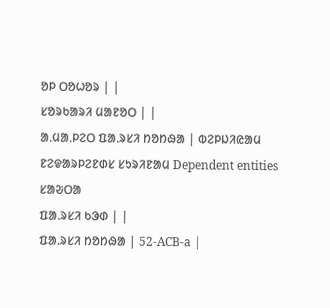ᱚᱞ ᱛᱚᱦᱚᱨ | |
ᱥᱚᱨᱠᱟᱨᱤ ᱢᱟᱱᱚᱛ | |
ᱟᱹᱢᱟᱹᱞᱮᱛ ᱯᱟᱹᱨᱥᱤ ᱴᱚᱴᱷᱟ | ᱵᱮᱞᱡᱤᱭᱟᱢ ᱱᱮᱫᱟᱨᱞᱮᱱᱰᱥ ᱥᱩᱨᱤᱱᱟᱢ Dependent entities
ᱥᱟᱶᱛᱟ
ᱯᱟᱹᱨᱥᱤ ᱠᱳᱰ | |
ᱯᱟᱹᱨᱥᱤ ᱴᱚᱴᱷᱟ | 52-ACB-a |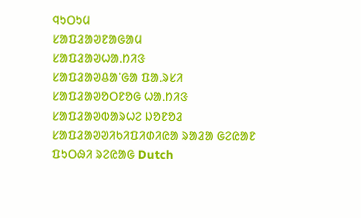ᱧᱩᱛᱩᱢ
ᱥᱟᱯᱲᱟᱣᱱᱟᱜᱟᱢ
ᱥᱟᱯᱲᱟᱣᱦᱟᱹᱴᱤᱝ
ᱥᱟᱯᱲᱟᱣᱪᱟᱸᱜᱟ ᱯᱟᱹᱨᱥᱤ
ᱥᱟᱯᱲᱟᱣᱚᱛᱱᱚᱜ ᱦᱟᱹᱴᱤᱝ
ᱥᱟᱯᱲᱟᱣᱵᱟᱨᱦᱮ ᱡᱚᱱᱚᱲ
ᱥᱟᱯᱲᱟᱣᱣᱤᱠᱤᱯᱤᱰᱤᱭᱟ ᱨᱟᱲᱟ ᱜᱮᱭᱟᱱ ᱯᱩᱛᱷᱤ ᱨᱮᱭᱟᱜ Dutch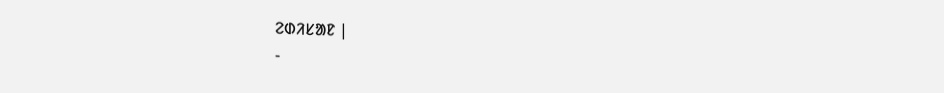ᱮᱰᱤᱥᱟᱱ |
-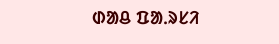ᱰᱟᱪ ᱯᱟᱹᱨᱥᱤ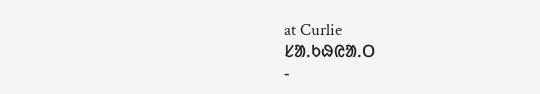at Curlie
ᱥᱟᱹᱠᱷᱭᱟᱹᱛ
-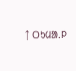↑ ᱛᱩᱢᱟᱹᱞ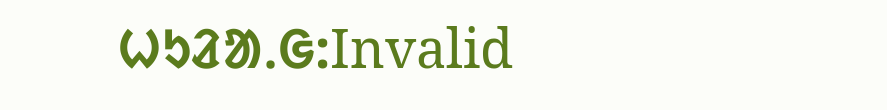ᱦᱩᱲᱟᱹᱜ:Invalid